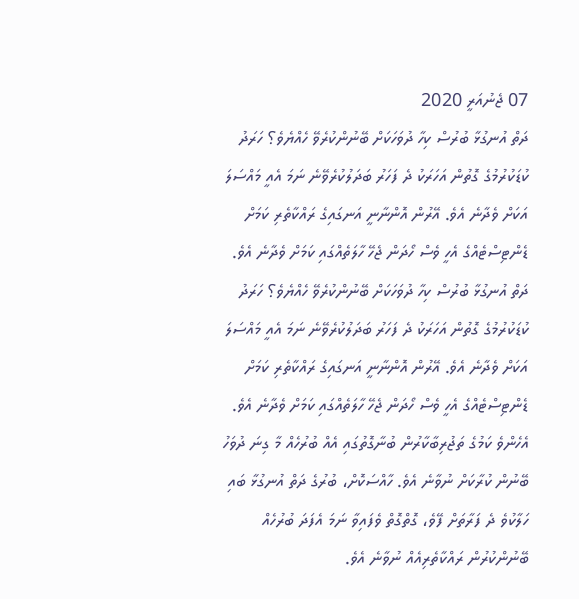07 ޖެނުއަރީ 2020
ދަތް އުނގުޅާ ބުރުސް ކިހާ ދުވަހަކަށް ބޭނުންކުރެވޭ ހެއްޔެވެ؟ ހަރަދު ކުޑަކުރުމުގެ ގޮތުން އަހަރަކު ދެ ފަހަރު ބަދަލުކުރެވޭނެ ނަމަ އެއީ މައްސަލަ އަކަށް ވެދާނެ އެވެ. އޭރުން އޮންނާނީ އަނގައިގެ ރައްކާތެރި ކަމަށް ޑެންޓިސްޓެއްގެ އެހީ ވެސް ހޯދަން ޖެހޭ ހާލަތެއްގައި ކަމަށް ވެދާނެ އެވެ.
ދަތް އުނގުޅާ ބުރުސް ކިހާ ދުވަހަކަށް ބޭނުންކުރެވޭ ހެއްޔެވެ؟ ހަރަދު ކުޑަކުރުމުގެ ގޮތުން އަހަރަކު ދެ ފަހަރު ބަދަލުކުރެވޭނެ ނަމަ އެއީ މައްސަލަ އަކަށް ވެދާނެ އެވެ. އޭރުން އޮންނާނީ އަނގައިގެ ރައްކާތެރި ކަމަށް ޑެންޓިސްޓެއްގެ އެހީ ވެސް ހޯދަން ޖެހޭ ހާލަތެއްގައި ކަމަށް ވެދާނެ އެވެ.
އެހެންވެ ކަމުގެ ތަޖުރިބާކާރުން ބުނާގޮތުގައި އެއް ބުރުހެއް މާ ގިނަ ދުވަހު ބޭނުން ކުރާކަށް ނުވާނެ އެވެ. ހާއްސަކޮށް، ބުރުގެ ދަތް އުނގުޅާ ބައި ހަލާކުވެ ދެ ފަރާތަށް ފޭވެ، ގޮތްގޮތް ވެފައިވާ ނަމަ އެފަދަ ބުރުހެއް ބޭނުންކުރުން ރައްކާތެރިއެއް ނުވާނެ އެވެ.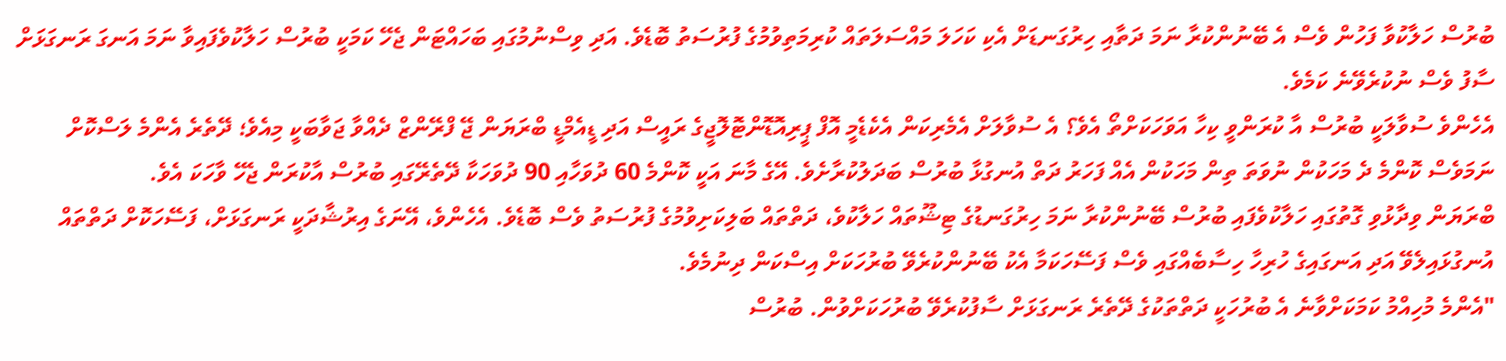ބުރުސް ހަލާކުވާ ފަހުން ވެސް އެ ބޭނުންކުރާ ނަމަ ދަތާއި ހިރުގަނޑަށް އެކި ކަހަލަ މައްސަލަތައް ކުރިމަތިވުމުގެ ފުރުސަތު ބޮޑެވެ. އަދި ވިސްނުމުގައި ބަހައްޓަން ޖެހޭ ކަމަކީ ބުރުސް ހަލާކުވެފައިވާ ނަމަ އަނގަ ރަނގަޅަށް ސާފު ވެސް ނުކުރެވޭނެ ކަމެވެ.
އެހެންވެ ސުވާލަކީ ބުރުސް އާ ކުރަންވީ ކިހާ އަވަހަކަށްތޯ އެވެ؟ އެ ސުވާލަށް އެމެރިކަން އެކެޑެމީ އޮފް ޕީރިއޮޑޮންޓޮލޮޖީގެ ރައީސް އަދި ޑީއެމްޑީ ބްރަޔަން ޖޭ ފްރޭންޒް ދެއްވާ ޖަވާބަކީ މިއެވެ؛ ދޭތެރެ އެންމެ ލަސްކޮށް ނަމަވެސް ކޮންމެ ދެ މަހަކުން ނުވަތަ ތިން މަހަކުން އެއް ފަހަރު ދަތް އުނގުޅާ ބުރުސް ބަދަލުކުރާށެވެ. އޭގެ މާނަ އަކީ ކޮންމެ 60 ދުވަހާއި 90 ދުވަހަކާ ދޭތެރޭގައި ބުރުސް އާކުރަން ޖެހޭ ވާހަކަ އެވެ.
ބްރަޔަން ވިދާޅުވި ގޮތުގައި ހަލާކުވެފައި ބުރުސް ބޭނުންކުރާ ނަމަ ހިރުގަނޑުގެ ޓިޝޫތައް ހަލާކުވެ، ދަތްތައް ބަލިކަށިވުމުގެ ފުރުސަތު ވެސް ބޮޑެވެ. އެހެންވެ، އޭނަގެ އިރުޝާދަކީ ރަނގަޅަށް، ފަސޭހަކޮށް ދަތްތައް އުނގުޅައިލެވޭ އަދި އަނގައިގެ ހުރިހާ ހިސާބެއްގައި ވެސް ފަސޭހަކަމާ އެކު ބޭނުންކުރެވޭ ބުރުހަކަށް އިސްކަން ދިނުމެވެ.
"އެންމެ މުހިއްމު ކަމަކަށްވާނެ އެ ބުރުހަކީ ދަތްތަކުގެ ދޭތެރެ ރަނގަޅަށް ސާފުކުރެވޭ ބުރުހަކަށްވުން. ބުރުސް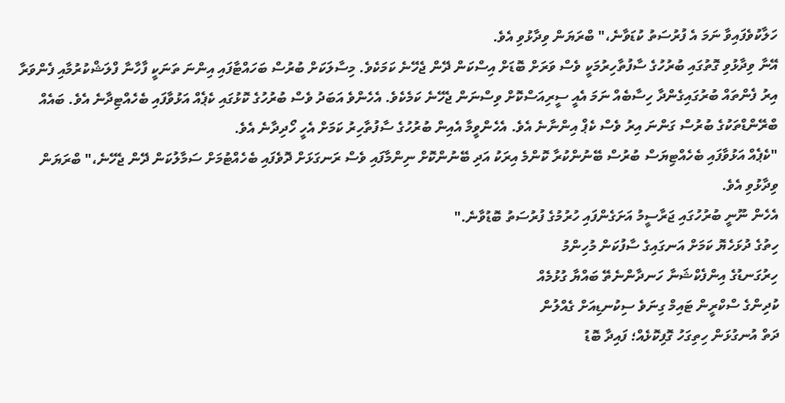ހަލާކުވެފައިވާ ނަމަ އެ ފުރުސަތު ކުޑަވާނެ،" ބްރަޔަން ވިދާޅުވި އެވެ.
އޭނާ ވިދާޅުވި ގޮތުގައި ބުރުހުގެ ސާފުތާހިރުމަކީ ވެސް ވަރަށް ބޮޑަށް އިސްކަން ދޭން ޖެހޭނެ ކަމަކެވެ. މިސާލަކަށް ބުރުސް ބަހައްޓާފައި އިންނަ ތަނަކީ ފާހާނާ ފްލަޝްކުރުމާއި ފެންވަރާ އިރު ފެންތައް ބުރުގައިގެންދާ ހިސާބެއް ނަމަ އެއީ ސީރިއަސްކޮށް ވިސްނަން ޖެހޭނެ ކަމެކެވެ. އެހެންވެ އަބަދު ވެސް ބުރުހުގެ ކޮޅުގައި ކެޕެއް އަޅުވާފައި ބެހެއްޓިދާނެ އެވެ. ބައެއް ބްރޭންޑްތަކުގެ ބުރުސް ގަންނަ އިރު ވެސް ކެޕް އިންނާނެ އެވެ. އެހެންވީމާ އެއިން ބުރުހުގެ ސާފުތާހިރު ކަމަށް އެހީ ހޯދިދާނެ އެވެ.
"ކެޕެއް އަޅުވާފައި ބެހެއްޓިޔަސް ބުރުސް ބޭނުންކުރާ ކޮންމެ އިރަކު އަދި ބޭނުންކޮށް ނިންމާފައި ވެސް ރަނގަޅަށް ދޮވެފައި ބެހެއްޓުމަށް ސަމާލުކަން ދޭން ޖެހޭނެ،" ބްރަޔަން ވިދާޅުވި އެވެ.
އެހެން ނޫނީ ބުރުހުގައި ޖަރާސީމު އަށަގެންފައި ހުރުމުގެ ފުރުސަތު ބޮޑުވާނެ."
ހިތުގެ ދުޅަހެޔޮ ކަމަށް އަނގައިގެ ސާފުކަން މުހިންމު
ހިރުގަނޑުގެ އިންފެކްޝަނާ ހަނދާންނެތޭ ބައްޔާ ގުޅުމެއް
ކުދިންގެ ސްކްރީން ޓައިމް ގިނަވެ ސިކުނޑިއަށް ގެއްލުން
ދަތް އުނގުޅަން ހިތިގަހު ގޮފިކޮޅެއް؛ ފައިދާ ބޮޑު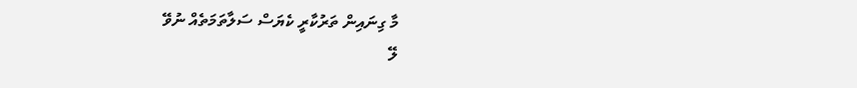މާ ގިނައިން ތަރުކާރީ ކެޔަސް ސަލާތަމަތެއް ނުވޭ
ލޭ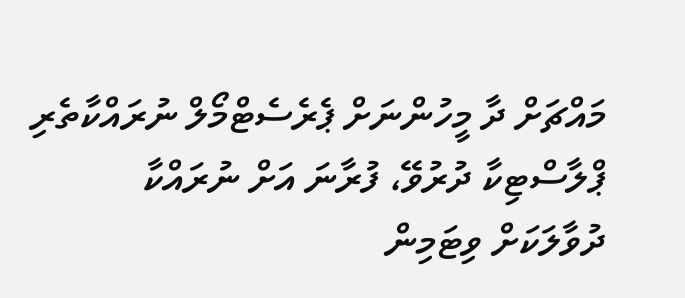މައްޗަށް ދާ މީހުންނަށް ޕެރެސެޓްމޯލް ނުރައްކާތެރި
ޕްލާސްޓިކާ ދުރުވޭ، ފުރާނަ އަށް ނުރައްކާ
ދުވާލަކަށް ވިޓަމިން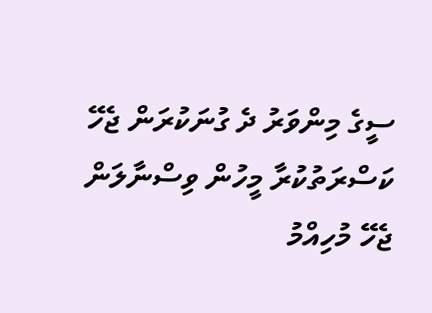ސީގެ މިންވަރު ދެ ގުނަކުރަން ޖެހޭ
ކަސްރަތުކުރާ މީހުން ވިސްނާލަން ޖެހޭ މުހިއްމު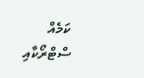ކަމެއް
ސްޓްރޯކާއި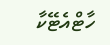ހާޓްއެޓޭކާ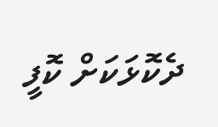ދެކޮޅަކަށް ކޮފީ